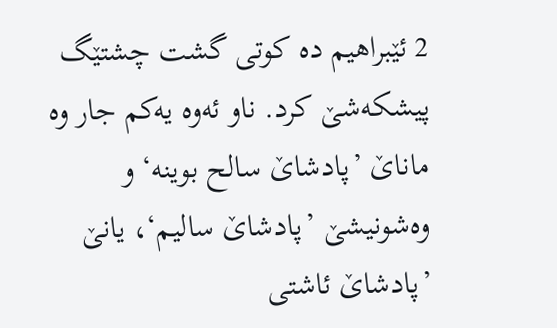2 ئێبراهیم ده کوتی گشت چشتێگ پیشکەشێ کرد. ناو ئەوه یەکم جار وه ماناێ ’پادشاێ سالح بوینه‘ و وەشونیشێ ’پادشاێ سالیم‘، یانێ ’پادشاێ ئاشتی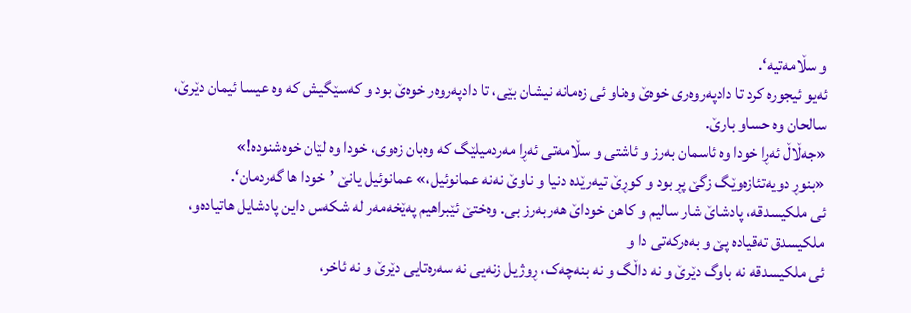و سڵامەتیه‘.
ئەیو ئیجوره کرد تا دادپەروەری خوەێ وەناو ئی زەمانه نیشان بێی، تا دادپەروەر خوەێ بود و کەسێگیش که وه عیسا ئیمان دێرێ، سالحان وه حساو بارێ.
«جەڵاڵ ئەڕا خودا وه ئاسمان بەرز و ئاشتی و سڵامەتی ئەڕا مەردمیلێگ که وەبان زەوی، خودا وه لێان خوەشنوده!»
«بنوڕ دویەتئازەوێگ زگێ پڕ بود و کوڕێ تیەرێده دنیا و ناوێ نەنه عمانوئیل،» عمانوئیل یانێ ’خودا ها گەردمان‘.
ئی ملکیسدقه، پادشاێ شار سالیم و کاهن خوداێ هەربەرز بی. وەختێ ئێبراهیم پەێخەمەر له شکەس داین پادشایل هاتیادەو، ملکیسدق تەقیاده پێ و بەەرکەتی دا و
ئی ملکیسدقه نه باوگ دێرێ و نه داڵگ و نه بنەچەک، ڕوژیل زنەیی نه سەرەتایی دێرێ و نه ئاخر،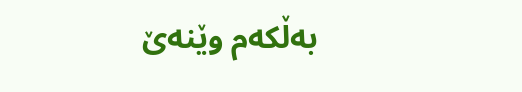بەڵکەم وێنەێ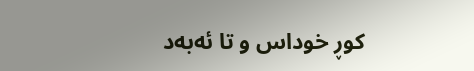کوڕ خوداس و تا ئەبەد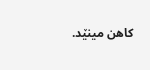کاهن مینێد.